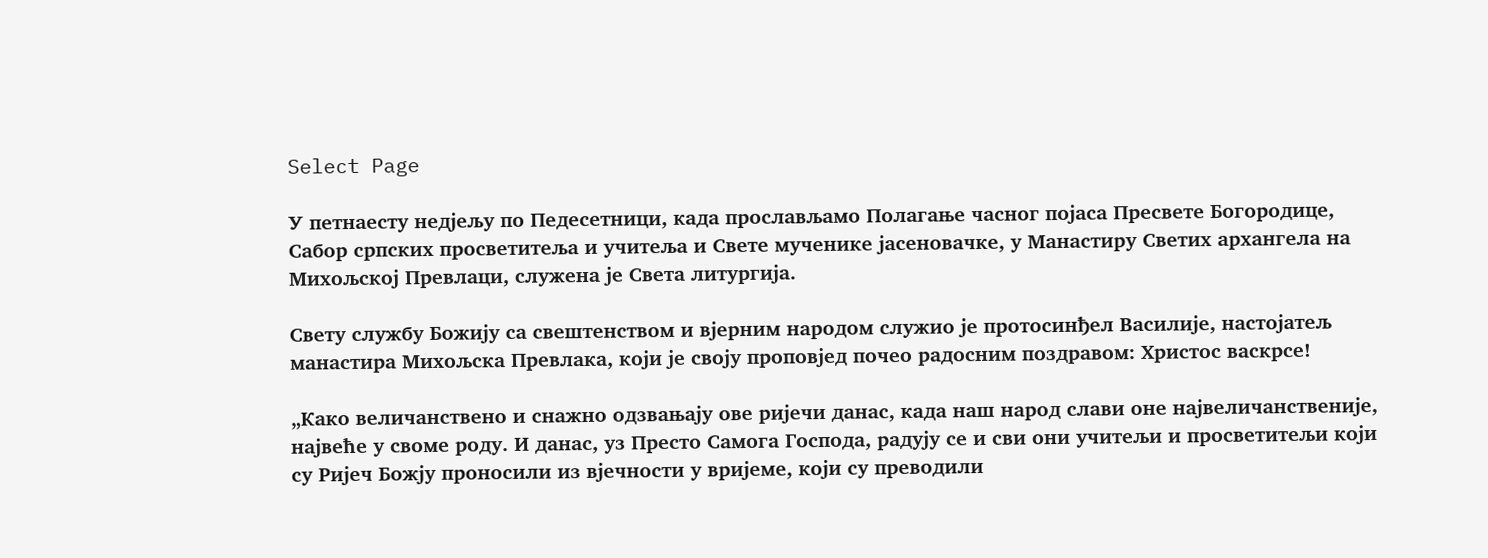Select Page

У петнаесту недјељу по Педесетници, када прослављамо Полагање часног појаса Пресвете Богородице, Сабор српских просветитеља и учитеља и Свете мученике јасеновачке, у Манастиру Светих архангела на Михољској Превлаци, служена је Света литургија.

Свету службу Божију са свештенством и вјерним народом служио је протосинђел Василије, настојатељ манастира Михољска Превлака, који је своју проповјед почео радосним поздравом: Христос васкрсе!

„Како величанствено и снажно одзвањају ове ријечи данас, када наш народ слави оне највеличанственије, највеће у своме роду. И данас, уз Престо Самога Господа, радују се и сви они учитељи и просветитељи који су Ријеч Божју проносили из вјечности у вријеме, који су преводили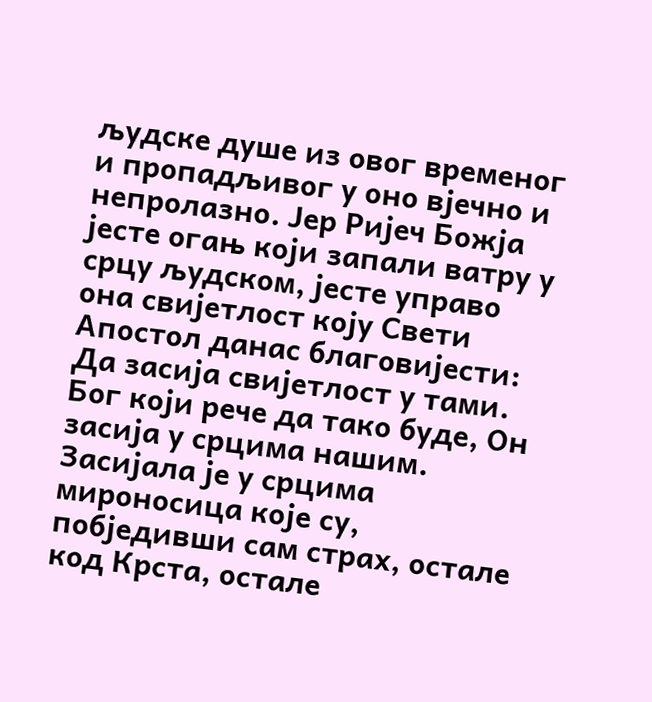људске душе из овог временог и пропадљивог у оно вјечно и непролазно. Јер Ријеч Божја јесте огањ који запали ватру у срцу људском, јесте управо она свијетлост коју Свети Апостол данас благовијести: Да засија свијетлост у тами. Бог који рече да тако буде, Он засија у срцима нашим. Засијала је у срцима мироносица које су, побједивши сам страх, остале код Крста, остале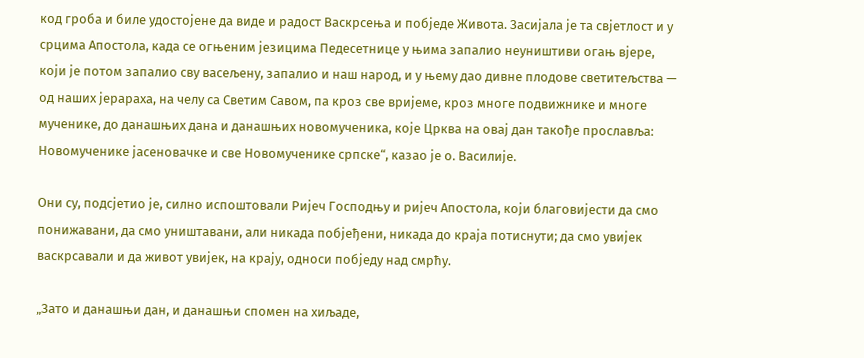код гроба и биле удостојене да виде и радост Васкрсења и побједе Живота. Засијала је та свјетлост и у срцима Апостола, када се огњеним језицима Педесетнице у њима запалио неуништиви огањ вјере, који је потом запалио сву васељену, запалио и наш народ, и у њему дао дивне плодове светитељства — од наших јерараха, на челу са Светим Савом, па кроз све вријеме, кроз многе подвижнике и многе мученике, до данашњих дана и данашњих новомученика, које Црква на овај дан такође прославља: Новомученике јасеновачке и све Новомученике српске“, казао је о. Василије.

Они су, подсјетио је, силно испоштовали Ријеч Господњу и ријеч Апостола, који благовијести да смо понижавани, да смо уништавани, али никада побјеђени, никада до краја потиснути; да смо увијек васкрсавали и да живот увијек, на крају, односи побједу над смрћу.

„Зато и данашњи дан, и данашњи спомен на хиљаде,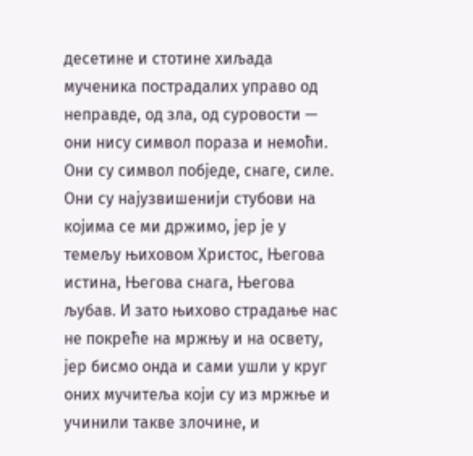десетине и стотине хиљада мученика пострадалих управо од неправде, од зла, од суровости — они нису символ пораза и немоћи. Они су символ побједе, снаге, силе. Они су најузвишенији стубови на којима се ми држимо, јер је у темељу њиховом Христос, Његова истина, Његова снага, Његова љубав. И зато њихово страдање нас не покреће на мржњу и на освету, јер бисмо онда и сами ушли у круг оних мучитеља који су из мржње и учинили такве злочине, и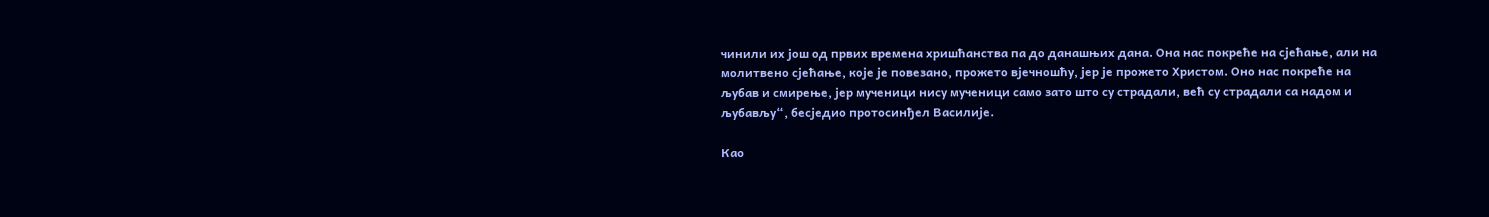чинили их још од првих времена хришћанства па до данашњих дана. Она нас покреће на сјећање, али на молитвено сјећање, које је повезано, прожето вјечношћу, јер је прожето Христом. Оно нас покреће на љубав и смирење, јер мученици нису мученици само зато што су страдали, већ су страдали са надом и љубављу“, бесједио протосинђел Василије.

Као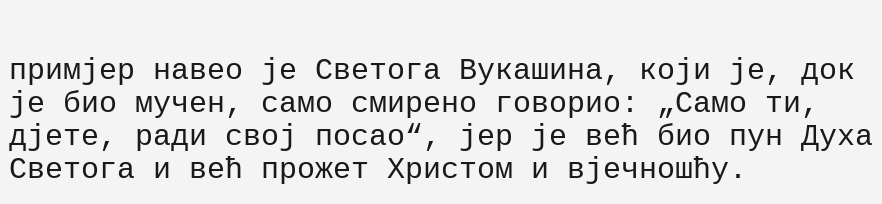примјер навео је Светога Вукашина, који је, док је био мучен, само смирено говорио: „Само ти, дјете, ради свој посао“, јер је већ био пун Духа Светога и већ прожет Христом и вјечношћу.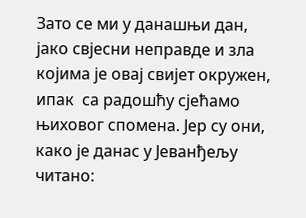Зато се ми у данашњи дан, јако свјесни неправде и зла којима је овај свијет окружен, ипак  са радошћу сјећамо њиховог спомена. Јер су они, како је данас у Јеванђељу читано: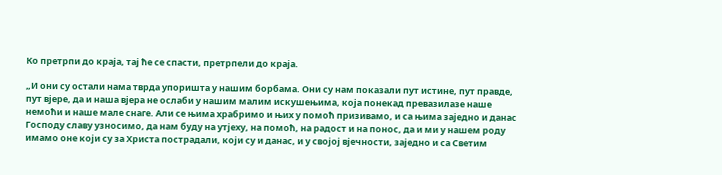Ко претрпи до краја, тај ће се спасти, претрпели до краја.

„И они су остали нама тврда упоришта у нашим борбама. Они су нам показали пут истине, пут правде, пут вјере, да и наша вјера не ослаби у нашим малим искушењима, која понекад превазилазе наше немоћи и наше мале снаге. Али се њима храбримо и њих у помоћ призивамо, и са њима заједно и данас Господу славу узносимо, да нам буду на утјеху, на помоћ, на радост и на понос, да и ми у нашем роду имамо оне који су за Христа пострадали, који су и данас, и у својој вјечности, заједно и са Светим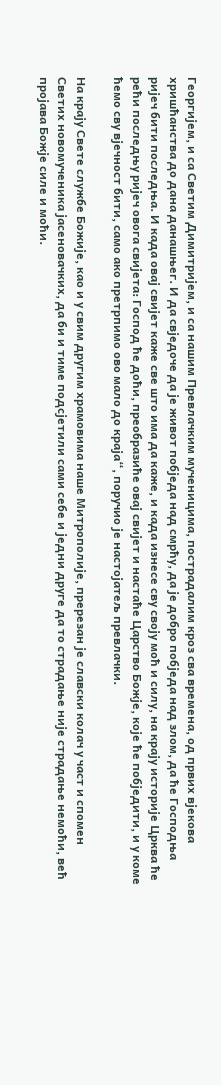Георгијем, и са Светим Димитријем, и са нашим Превлачким мученицима, пострадалим кроз сва времена, од првих вјекова хришћанства до дана данашњег. И да свједоче да је живот побједа над смрћу, да је добро побједа над злом, да ће Господња ријеч бити последња. И када овај свијет каже све што има да каже, и када изнесе сву своју моћ и силу, на крају историје Црква ће рећи последњу ријеч овога свијета: Господ ће доћи, преобразиће овај свијет и настаће Царство Божје, које ће побједити, и у коме ћемо сву вјечност бити, само ако претрпимо ово мало до краја“, поручио је настојатељ превлачки.

На крају Свете службе Божије, као и у свим другим храмовима наше Митрополије, пререзан је славски колач у част и спомен Светих новомученика јасеновачких, да би и тиме подсјетили сами себе и једни друге да то страдање није страдање немоћи, већ пројава Божје силе и моћи.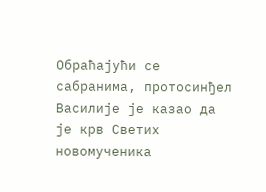Обраћајући се сабранима, протосинђел Василије је казао да је крв Светих новомученика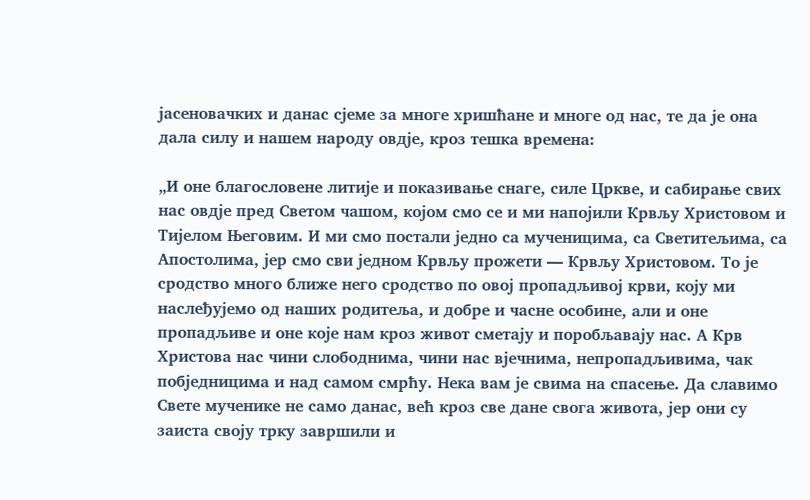јасеновачких и данас сјеме за многе хришћане и многе од нас, те да је она дала силу и нашем народу овдје, кроз тешка времена:

„И оне благословене литије и показивање снаге, силе Цркве, и сабирање свих нас овдје пред Светом чашом, којом смо се и ми напојили Крвљу Христовом и Тијелом Његовим. И ми смо постали једно са мученицима, са Светитељима, са Апостолима, јер смо сви једном Крвљу прожети — Крвљу Христовом. То је сродство много ближе него сродство по овој пропадљивој крви, коју ми наслеђујемо од наших родитеља, и добре и часне особине, али и оне пропадљиве и оне које нам кроз живот сметају и поробљавају нас. А Крв Христова нас чини слободнима, чини нас вјечнима, непропадљивима, чак побједницима и над самом смрћу. Нека вам је свима на спасење. Да славимо Свете мученике не само данас, већ кроз све дане свога живота, јер они су заиста своју трку завршили и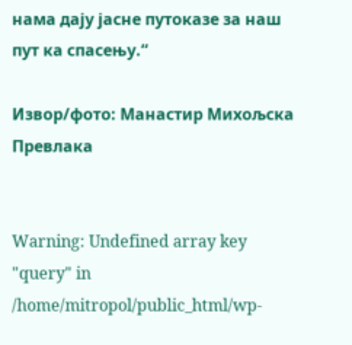нама дају јасне путоказе за наш пут ка спасењу.“

Извор/фото: Манастир Михољска Превлака


Warning: Undefined array key "query" in /home/mitropol/public_html/wp-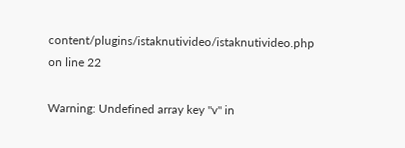content/plugins/istaknutivideo/istaknutivideo.php on line 22

Warning: Undefined array key "v" in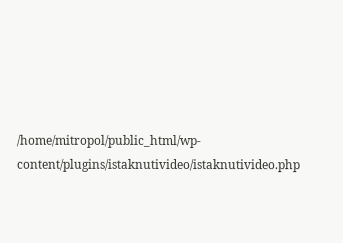/home/mitropol/public_html/wp-content/plugins/istaknutivideo/istaknutivideo.php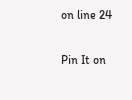on line 24

Pin It on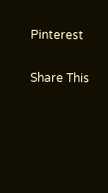Pinterest

Share This